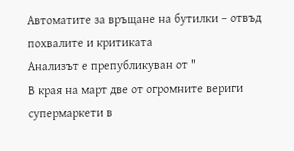Автоматите за връщане на бутилки – отвъд похвалите и критиката
Анализът е препубликуван от "
В края на март две от огромните вериги супермаркети в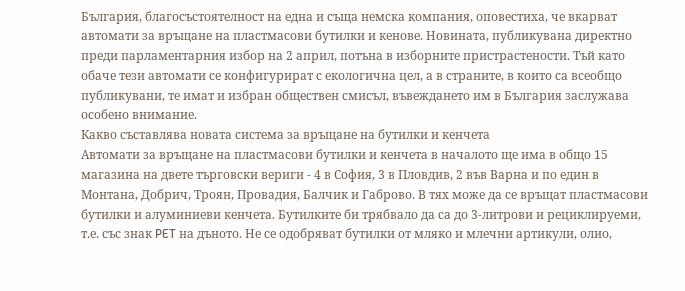България, благосъстоятелност на една и съща немска компания, оповестиха, че вкарват автомати за връщане на пластмасови бутилки и кенове. Новината, публикувана директно преди парламентарния избор на 2 април, потъна в изборните пристрастености. Тъй като обаче тези автомати се конфигурират с екологична цел, а в страните, в които са всеобщо публикувани, те имат и избран обществен смисъл, въвеждането им в България заслужава особено внимание.
Какво съставлява новата система за връщане на бутилки и кенчета
Автомати за връщане на пластмасови бутилки и кенчета в началото ще има в общо 15 магазина на двете търговски вериги - 4 в София, 3 в Пловдив, 2 във Варна и по един в Монтана, Добрич, Троян, Провадия, Балчик и Габрово. В тях може да се връщат пластмасови бутилки и алуминиеви кенчета. Бутилките би трябвало да са до 3-литрови и рециклируеми, т.е. със знак PET на дъното. Не се одобряват бутилки от мляко и млечни артикули, олио,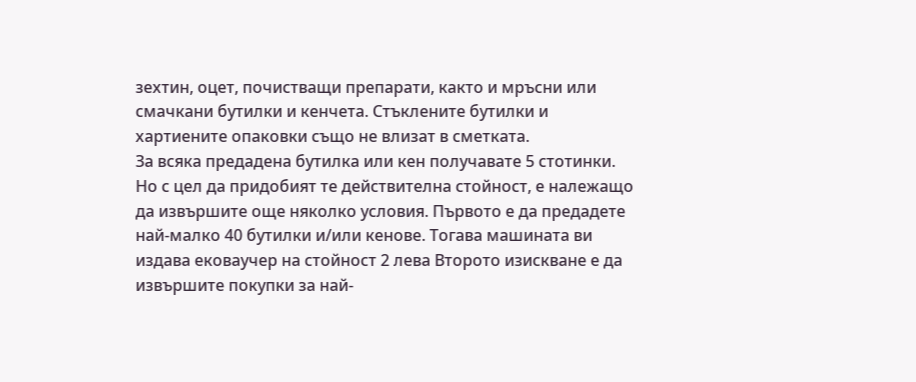зехтин, оцет, почистващи препарати, както и мръсни или смачкани бутилки и кенчета. Стъклените бутилки и хартиените опаковки също не влизат в сметката.
За всяка предадена бутилка или кен получавате 5 стотинки. Но с цел да придобият те действителна стойност, е належащо да извършите още няколко условия. Първото е да предадете най-малко 40 бутилки и/или кенове. Тогава машината ви издава ековаучер на стойност 2 лева Второто изискване е да извършите покупки за най-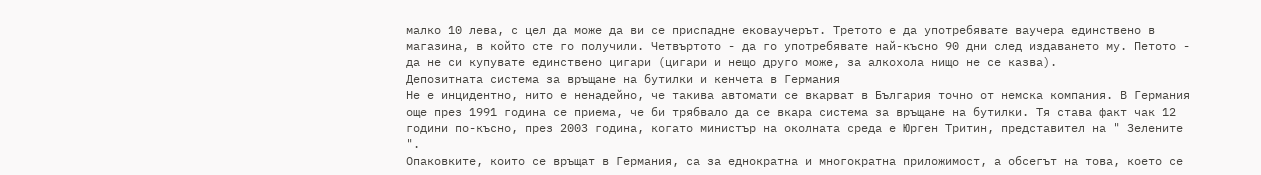малко 10 лева, с цел да може да ви се приспадне ековаучерът. Третото е да употребявате ваучера единствено в магазина, в който сте го получили. Четвъртото - да го употребявате най-късно 90 дни след издаването му. Петото - да не си купувате единствено цигари (цигари и нещо друго може, за алкохола нищо не се казва).
Депозитната система за връщане на бутилки и кенчета в Германия
Не е инцидентно, нито е ненадейно, че такива автомати се вкарват в България точно от немска компания. В Германия още през 1991 година се приема, че би трябвало да се вкара система за връщане на бутилки. Тя става факт чак 12 години по-късно, през 2003 година, когато министър на околната среда е Юрген Тритин, представител на " Зелените ".
Опаковките, които се връщат в Германия, са за еднократна и многократна приложимост, а обсегът на това, което се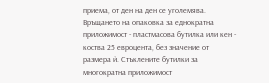приема, от ден на ден се уголемява. Връщането на опаковка за еднократна приложимост - пластмасова бутилка или кен - коства 25 евроцента, без значение от размера ѝ. Стъклените бутилки за многократна приложимост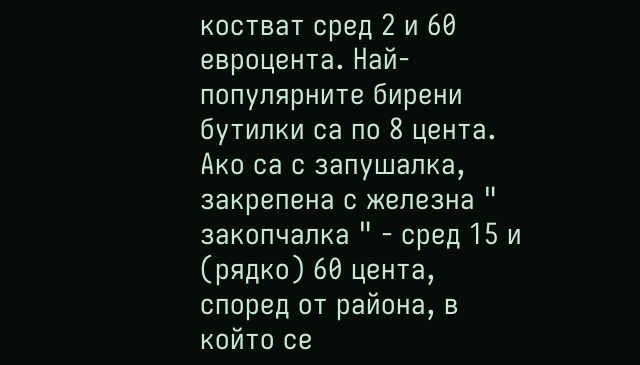костват сред 2 и 60 евроцента. Най-популярните бирени бутилки са по 8 цента. Ако са с запушалка, закрепена с железна " закопчалка " - сред 15 и (рядко) 60 цента, според от района, в който се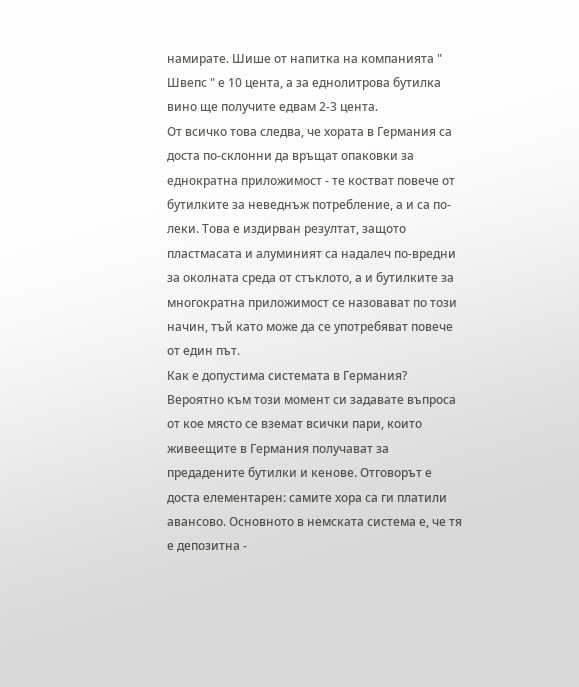намирате. Шише от напитка на компанията " Швепс " е 10 цента, а за еднолитрова бутилка вино ще получите едвам 2-3 цента.
От всичко това следва, че хората в Германия са доста по-склонни да връщат опаковки за еднократна приложимост - те костват повече от бутилките за неведнъж потребление, а и са по-леки. Това е издирван резултат, защото пластмасата и алуминият са надалеч по-вредни за околната среда от стъклото, а и бутилките за многократна приложимост се назовават по този начин, тъй като може да се употребяват повече от един път.
Как е допустима системата в Германия?
Вероятно към този момент си задавате въпроса от кое място се вземат всички пари, които живеещите в Германия получават за предадените бутилки и кенове. Отговорът е доста елементарен: самите хора са ги платили авансово. Основното в немската система е, че тя е депозитна -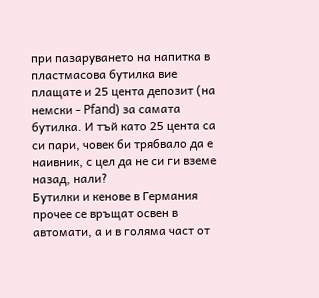при пазаруването на напитка в пластмасова бутилка вие плащате и 25 цента депозит (на немски - Pfand) за самата бутилка. И тъй като 25 цента са си пари, човек би трябвало да е наивник, с цел да не си ги вземе назад, нали?
Бутилки и кенове в Германия прочее се връщат освен в автомати, а и в голяма част от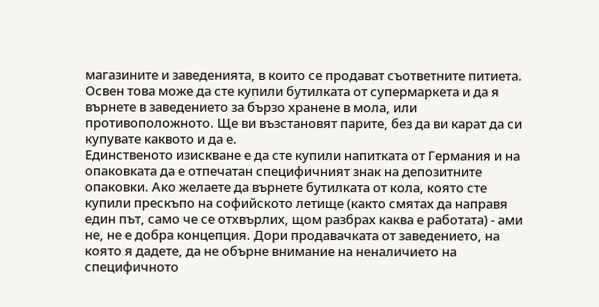магазините и заведенията, в които се продават съответните питиета. Освен това може да сте купили бутилката от супермаркета и да я върнете в заведението за бързо хранене в мола, или противоположното. Ще ви възстановят парите, без да ви карат да си купувате каквото и да е.
Единственото изискване е да сте купили напитката от Германия и на опаковката да е отпечатан специфичният знак на депозитните опаковки. Ако желаете да върнете бутилката от кола, която сте купили прескъпо на софийското летище (както смятах да направя един път, само че се отхвърлих, щом разбрах каква е работата) - ами не, не е добра концепция. Дори продавачката от заведението, на която я дадете, да не обърне внимание на неналичието на специфичното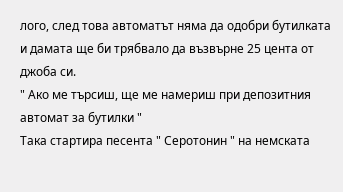лого, след това автоматът няма да одобри бутилката и дамата ще би трябвало да възвърне 25 цента от джоба си.
" Ако ме търсиш, ще ме намериш при депозитния автомат за бутилки "
Така стартира песента " Серотонин " на немската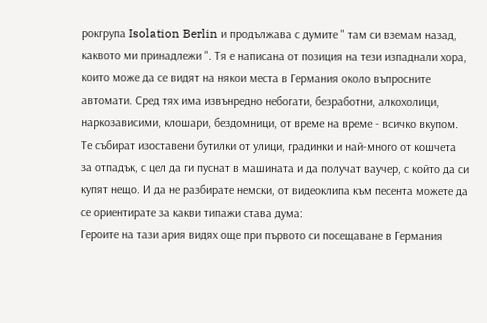рокгрупа Isolation Berlin и продължава с думите " там си вземам назад, каквото ми принадлежи ". Тя е написана от позиция на тези изпаднали хора, които може да се видят на някои места в Германия около въпросните автомати. Сред тях има извънредно небогати, безработни, алкохолици, наркозависими, клошари, бездомници, от време на време - всичко вкупом. Те събират изоставени бутилки от улици, градинки и най-много от кошчета за отпадък, с цел да ги пуснат в машината и да получат ваучер, с който да си купят нещо. И да не разбирате немски, от видеоклипа към песента можете да се ориентирате за какви типажи става дума:
Героите на тази ария видях още при първото си посещаване в Германия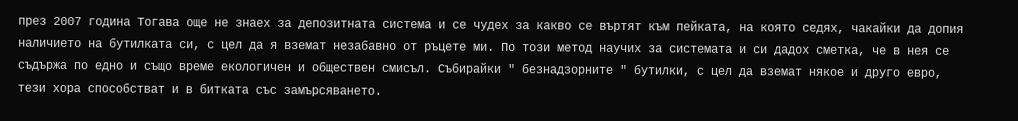през 2007 година Тогава още не знаех за депозитната система и се чудех за какво се въртят към пейката, на която седях, чакайки да допия наличието на бутилката си, с цел да я вземат незабавно от ръцете ми. По този метод научих за системата и си дадох сметка, че в нея се съдържа по едно и също време екологичен и обществен смисъл. Събирайки " безнадзорните " бутилки, с цел да вземат някое и друго евро, тези хора способстват и в битката със замърсяването.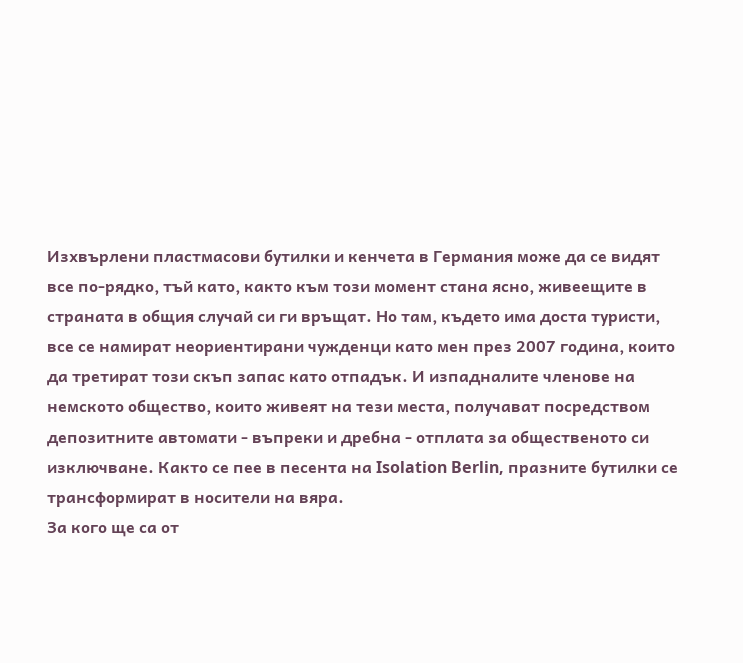Изхвърлени пластмасови бутилки и кенчета в Германия може да се видят все по-рядко, тъй като, както към този момент стана ясно, живеещите в страната в общия случай си ги връщат. Но там, където има доста туристи, все се намират неориентирани чужденци като мен през 2007 година, които да третират този скъп запас като отпадък. И изпадналите членове на немското общество, които живеят на тези места, получават посредством депозитните автомати - въпреки и дребна - отплата за общественото си изключване. Както се пее в песента на Isolation Berlin, празните бутилки се трансформират в носители на вяра.
За кого ще са от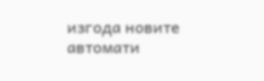изгода новите автомати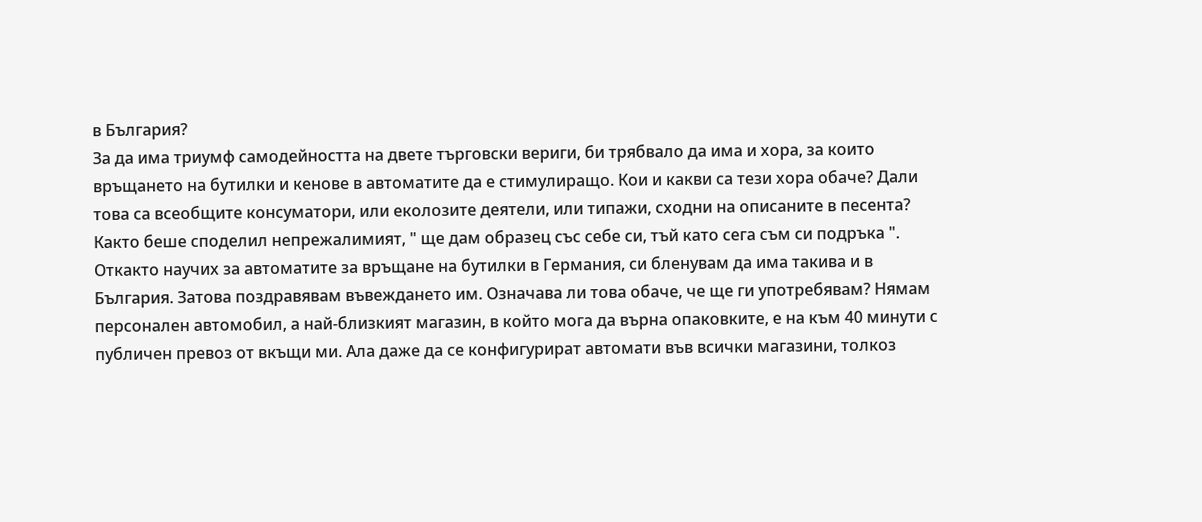в България?
За да има триумф самодейността на двете търговски вериги, би трябвало да има и хора, за които връщането на бутилки и кенове в автоматите да е стимулиращо. Кои и какви са тези хора обаче? Дали това са всеобщите консуматори, или еколозите деятели, или типажи, сходни на описаните в песента?
Както беше споделил непрежалимият, " ще дам образец със себе си, тъй като сега съм си подръка ". Откакто научих за автоматите за връщане на бутилки в Германия, си бленувам да има такива и в България. Затова поздравявам въвеждането им. Означава ли това обаче, че ще ги употребявам? Нямам персонален автомобил, а най-близкият магазин, в който мога да върна опаковките, е на към 40 минути с публичен превоз от вкъщи ми. Ала даже да се конфигурират автомати във всички магазини, толкоз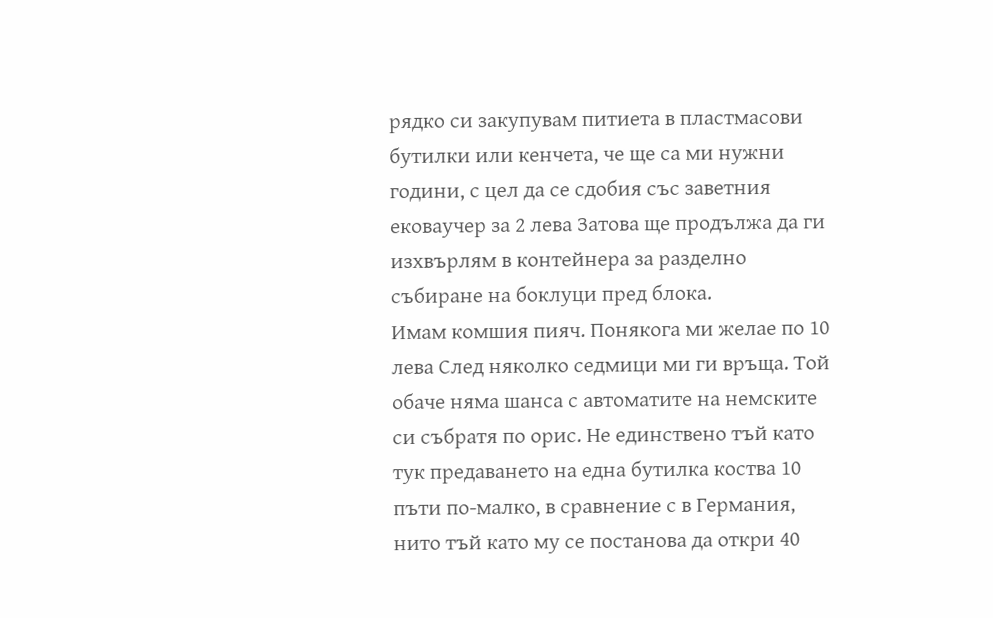рядко си закупувам питиета в пластмасови бутилки или кенчета, че ще са ми нужни години, с цел да се сдобия със заветния ековаучер за 2 лева Затова ще продължа да ги изхвърлям в контейнера за разделно събиране на боклуци пред блока.
Имам комшия пияч. Понякога ми желае по 10 лева След няколко седмици ми ги връща. Той обаче няма шанса с автоматите на немските си събратя по орис. Не единствено тъй като тук предаването на една бутилка коства 10 пъти по-малко, в сравнение с в Германия, нито тъй като му се постанова да откри 40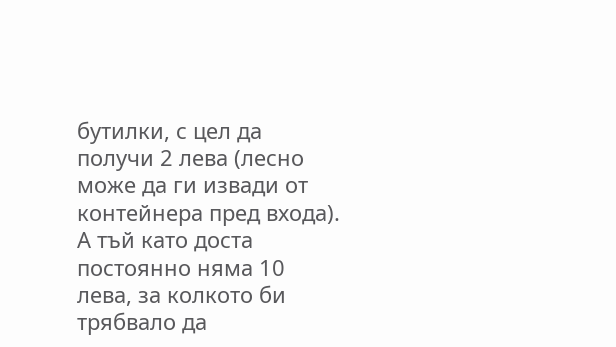бутилки, с цел да получи 2 лева (лесно може да ги извади от контейнера пред входа). А тъй като доста постоянно няма 10 лева, за колкото би трябвало да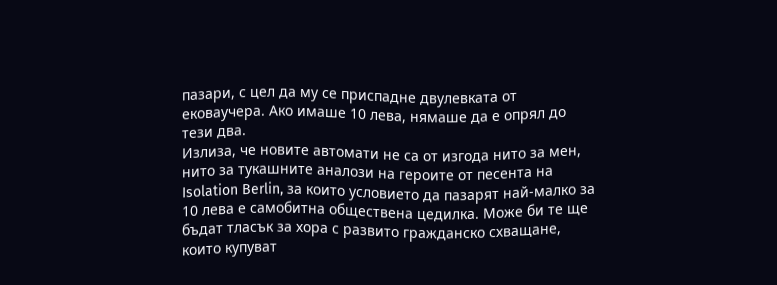пазари, с цел да му се приспадне двулевката от ековаучера. Ако имаше 10 лева, нямаше да е опрял до тези два.
Излиза, че новите автомати не са от изгода нито за мен, нито за тукашните аналози на героите от песента на Isolation Berlin, за които условието да пазарят най-малко за 10 лева е самобитна обществена цедилка. Може би те ще бъдат тласък за хора с развито гражданско схващане, които купуват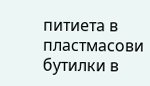питиета в пластмасови бутилки в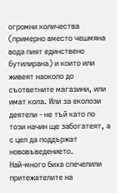огромни количества (примерно вместо чешмяна вода пият единствено бутилирана) и които или живеят наоколо до съответните магазини, или имат кола. Или за еколози деятели - не тъй като по този начин ще забогатеят, а с цел да поддържат нововъведението.
Най-много биха спечелили притежателите на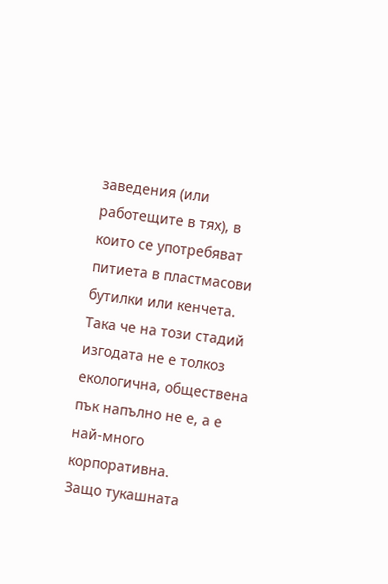заведения (или работещите в тях), в които се употребяват питиета в пластмасови бутилки или кенчета. Така че на този стадий изгодата не е толкоз екологична, обществена пък напълно не е, а е най-много корпоративна.
Защо тукашната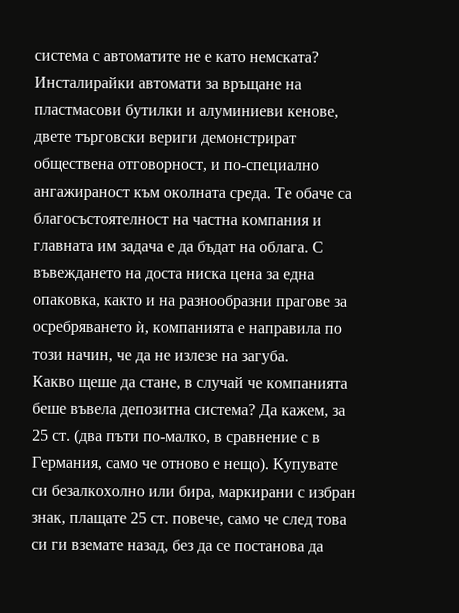система с автоматите не е като немската?
Инсталирайки автомати за връщане на пластмасови бутилки и алуминиеви кенове, двете търговски вериги демонстрират обществена отговорност, и по-специално ангажираност към околната среда. Те обаче са благосъстоятелност на частна компания и главната им задача е да бъдат на облага. С въвеждането на доста ниска цена за една опаковка, както и на разнообразни прагове за осребряването ѝ, компанията е направила по този начин, че да не излезе на загуба.
Какво щеше да стане, в случай че компанията беше въвела депозитна система? Да кажем, за 25 ст. (два пъти по-малко, в сравнение с в Германия, само че отново е нещо). Купувате си безалкохолно или бира, маркирани с избран знак, плащате 25 ст. повече, само че след това си ги вземате назад, без да се постанова да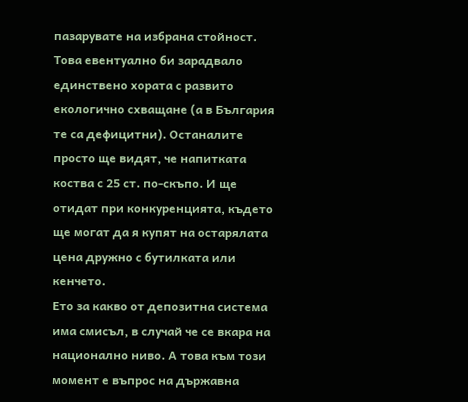пазарувате на избрана стойност. Това евентуално би зарадвало единствено хората с развито екологично схващане (а в България те са дефицитни). Останалите просто ще видят, че напитката коства с 25 ст. по-скъпо. И ще отидат при конкуренцията, където ще могат да я купят на остарялата цена дружно с бутилката или кенчето.
Ето за какво от депозитна система има смисъл, в случай че се вкара на национално ниво. А това към този момент е въпрос на държавна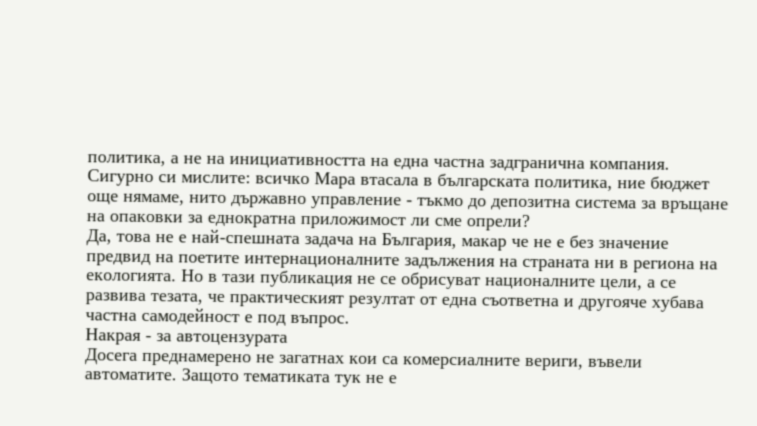политика, а не на инициативността на една частна задгранична компания. Сигурно си мислите: всичко Мара втасала в българската политика, ние бюджет още нямаме, нито държавно управление - тъкмо до депозитна система за връщане на опаковки за еднократна приложимост ли сме опрели?
Да, това не е най-спешната задача на България, макар че не е без значение предвид на поетите интернационалните задължения на страната ни в региона на екологията. Но в тази публикация не се обрисуват националните цели, а се развива тезата, че практическият резултат от една съответна и другояче хубава частна самодейност е под въпрос.
Накрая - за автоцензурата
Досега преднамерено не загатнах кои са комерсиалните вериги, въвели автоматите. Защото тематиката тук не е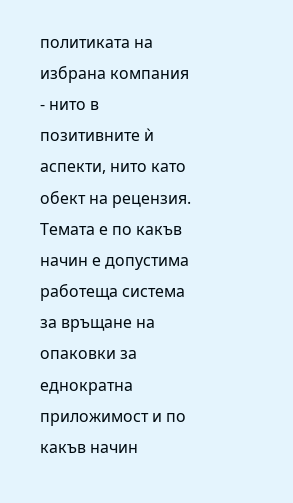политиката на избрана компания - нито в позитивните ѝ аспекти, нито като обект на рецензия. Темата е по какъв начин е допустима работеща система за връщане на опаковки за еднократна приложимост и по какъв начин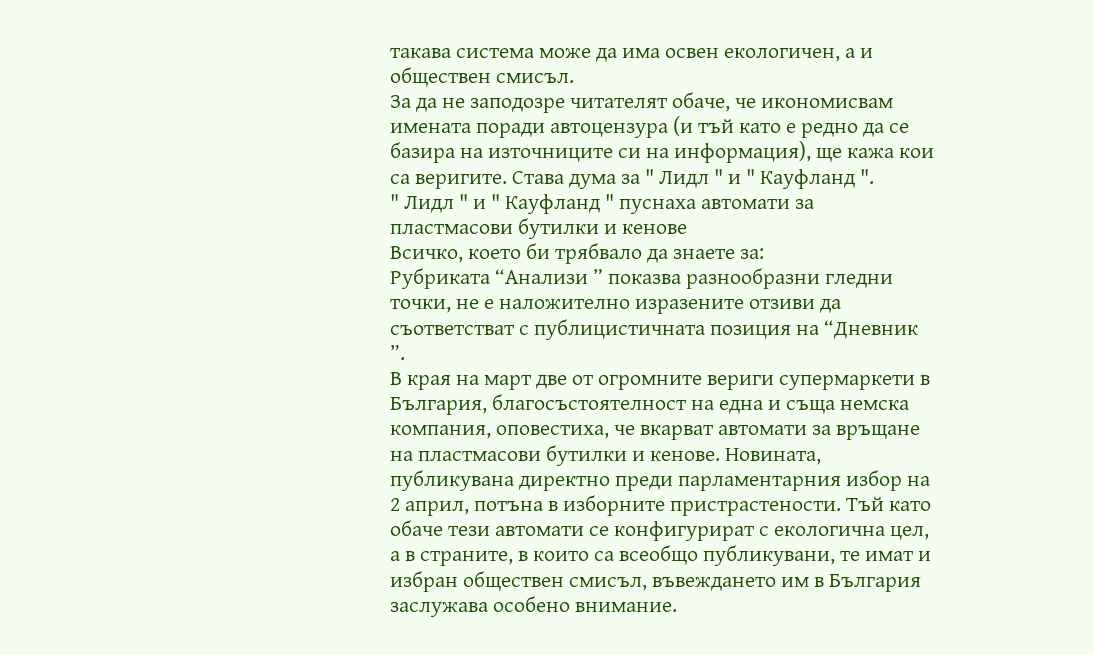такава система може да има освен екологичен, а и обществен смисъл.
За да не заподозре читателят обаче, че икономисвам имената поради автоцензура (и тъй като е редно да се базира на източниците си на информация), ще кажа кои са веригите. Става дума за " Лидл " и " Кауфланд ".
" Лидл " и " Кауфланд " пуснаха автомати за пластмасови бутилки и кенове
Всичко, което би трябвало да знаете за:
Рубриката “Анализи ” показва разнообразни гледни точки, не е наложително изразените отзиви да съответстват с публицистичната позиция на “Дневник ”.
В края на март две от огромните вериги супермаркети в България, благосъстоятелност на една и съща немска компания, оповестиха, че вкарват автомати за връщане на пластмасови бутилки и кенове. Новината, публикувана директно преди парламентарния избор на 2 април, потъна в изборните пристрастености. Тъй като обаче тези автомати се конфигурират с екологична цел, а в страните, в които са всеобщо публикувани, те имат и избран обществен смисъл, въвеждането им в България заслужава особено внимание.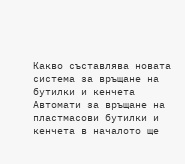Какво съставлява новата система за връщане на бутилки и кенчета
Автомати за връщане на пластмасови бутилки и кенчета в началото ще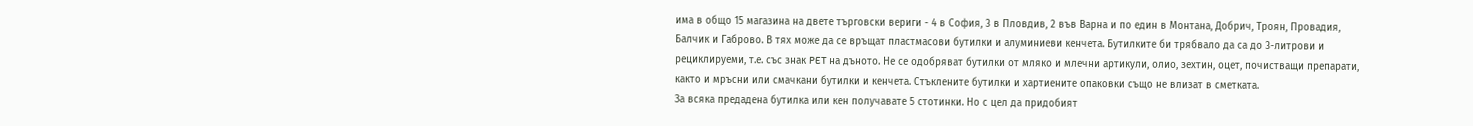има в общо 15 магазина на двете търговски вериги - 4 в София, 3 в Пловдив, 2 във Варна и по един в Монтана, Добрич, Троян, Провадия, Балчик и Габрово. В тях може да се връщат пластмасови бутилки и алуминиеви кенчета. Бутилките би трябвало да са до 3-литрови и рециклируеми, т.е. със знак PET на дъното. Не се одобряват бутилки от мляко и млечни артикули, олио, зехтин, оцет, почистващи препарати, както и мръсни или смачкани бутилки и кенчета. Стъклените бутилки и хартиените опаковки също не влизат в сметката.
За всяка предадена бутилка или кен получавате 5 стотинки. Но с цел да придобият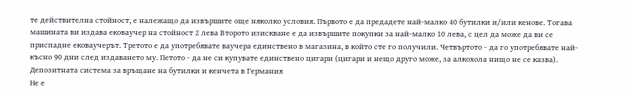те действителна стойност, е належащо да извършите още няколко условия. Първото е да предадете най-малко 40 бутилки и/или кенове. Тогава машината ви издава ековаучер на стойност 2 лева Второто изискване е да извършите покупки за най-малко 10 лева, с цел да може да ви се приспадне ековаучерът. Третото е да употребявате ваучера единствено в магазина, в който сте го получили. Четвъртото - да го употребявате най-късно 90 дни след издаването му. Петото - да не си купувате единствено цигари (цигари и нещо друго може, за алкохола нищо не се казва).
Депозитната система за връщане на бутилки и кенчета в Германия
Не е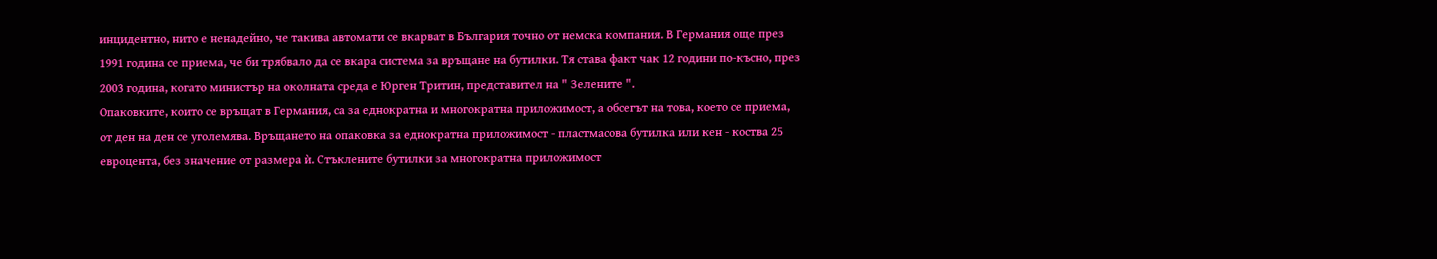инцидентно, нито е ненадейно, че такива автомати се вкарват в България точно от немска компания. В Германия още през 1991 година се приема, че би трябвало да се вкара система за връщане на бутилки. Тя става факт чак 12 години по-късно, през 2003 година, когато министър на околната среда е Юрген Тритин, представител на " Зелените ".
Опаковките, които се връщат в Германия, са за еднократна и многократна приложимост, а обсегът на това, което се приема, от ден на ден се уголемява. Връщането на опаковка за еднократна приложимост - пластмасова бутилка или кен - коства 25 евроцента, без значение от размера ѝ. Стъклените бутилки за многократна приложимост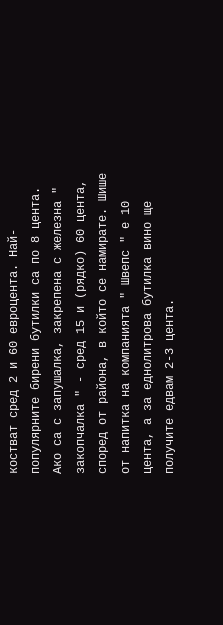костват сред 2 и 60 евроцента. Най-популярните бирени бутилки са по 8 цента. Ако са с запушалка, закрепена с железна " закопчалка " - сред 15 и (рядко) 60 цента, според от района, в който се намирате. Шише от напитка на компанията " Швепс " е 10 цента, а за еднолитрова бутилка вино ще получите едвам 2-3 цента.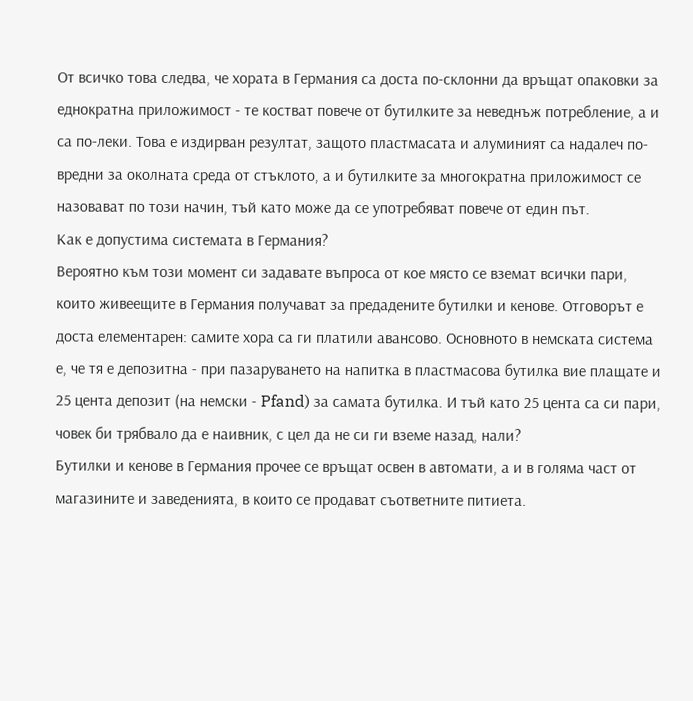От всичко това следва, че хората в Германия са доста по-склонни да връщат опаковки за еднократна приложимост - те костват повече от бутилките за неведнъж потребление, а и са по-леки. Това е издирван резултат, защото пластмасата и алуминият са надалеч по-вредни за околната среда от стъклото, а и бутилките за многократна приложимост се назовават по този начин, тъй като може да се употребяват повече от един път.
Как е допустима системата в Германия?
Вероятно към този момент си задавате въпроса от кое място се вземат всички пари, които живеещите в Германия получават за предадените бутилки и кенове. Отговорът е доста елементарен: самите хора са ги платили авансово. Основното в немската система е, че тя е депозитна - при пазаруването на напитка в пластмасова бутилка вие плащате и 25 цента депозит (на немски - Pfand) за самата бутилка. И тъй като 25 цента са си пари, човек би трябвало да е наивник, с цел да не си ги вземе назад, нали?
Бутилки и кенове в Германия прочее се връщат освен в автомати, а и в голяма част от магазините и заведенията, в които се продават съответните питиета.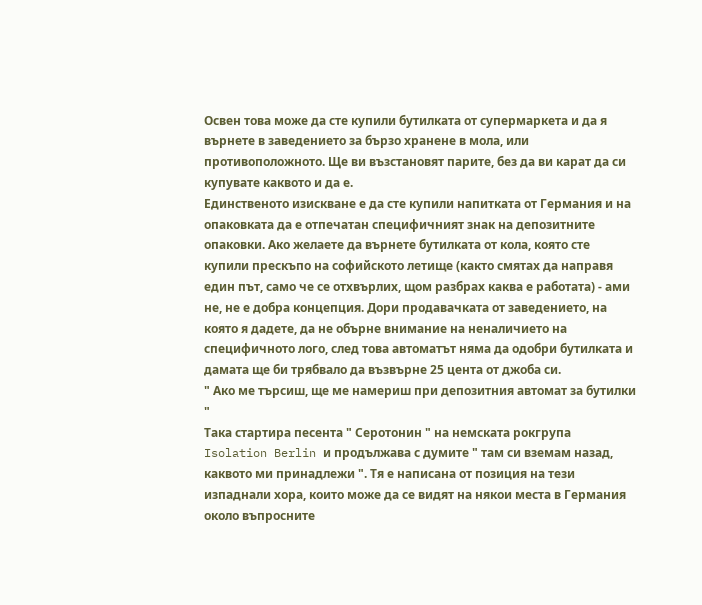Освен това може да сте купили бутилката от супермаркета и да я върнете в заведението за бързо хранене в мола, или противоположното. Ще ви възстановят парите, без да ви карат да си купувате каквото и да е.
Единственото изискване е да сте купили напитката от Германия и на опаковката да е отпечатан специфичният знак на депозитните опаковки. Ако желаете да върнете бутилката от кола, която сте купили прескъпо на софийското летище (както смятах да направя един път, само че се отхвърлих, щом разбрах каква е работата) - ами не, не е добра концепция. Дори продавачката от заведението, на която я дадете, да не обърне внимание на неналичието на специфичното лого, след това автоматът няма да одобри бутилката и дамата ще би трябвало да възвърне 25 цента от джоба си.
" Ако ме търсиш, ще ме намериш при депозитния автомат за бутилки "
Така стартира песента " Серотонин " на немската рокгрупа Isolation Berlin и продължава с думите " там си вземам назад, каквото ми принадлежи ". Тя е написана от позиция на тези изпаднали хора, които може да се видят на някои места в Германия около въпросните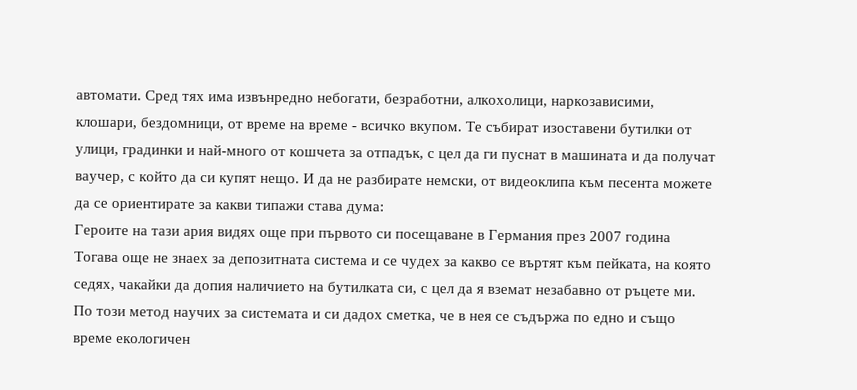автомати. Сред тях има извънредно небогати, безработни, алкохолици, наркозависими, клошари, бездомници, от време на време - всичко вкупом. Те събират изоставени бутилки от улици, градинки и най-много от кошчета за отпадък, с цел да ги пуснат в машината и да получат ваучер, с който да си купят нещо. И да не разбирате немски, от видеоклипа към песента можете да се ориентирате за какви типажи става дума:
Героите на тази ария видях още при първото си посещаване в Германия през 2007 година Тогава още не знаех за депозитната система и се чудех за какво се въртят към пейката, на която седях, чакайки да допия наличието на бутилката си, с цел да я вземат незабавно от ръцете ми. По този метод научих за системата и си дадох сметка, че в нея се съдържа по едно и също време екологичен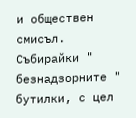и обществен смисъл. Събирайки " безнадзорните " бутилки, с цел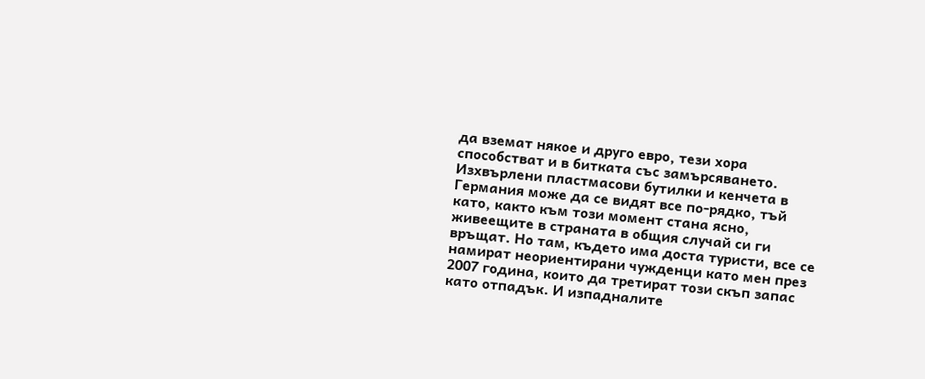да вземат някое и друго евро, тези хора способстват и в битката със замърсяването.
Изхвърлени пластмасови бутилки и кенчета в Германия може да се видят все по-рядко, тъй като, както към този момент стана ясно, живеещите в страната в общия случай си ги връщат. Но там, където има доста туристи, все се намират неориентирани чужденци като мен през 2007 година, които да третират този скъп запас като отпадък. И изпадналите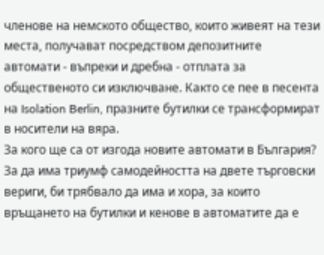членове на немското общество, които живеят на тези места, получават посредством депозитните автомати - въпреки и дребна - отплата за общественото си изключване. Както се пее в песента на Isolation Berlin, празните бутилки се трансформират в носители на вяра.
За кого ще са от изгода новите автомати в България?
За да има триумф самодейността на двете търговски вериги, би трябвало да има и хора, за които връщането на бутилки и кенове в автоматите да е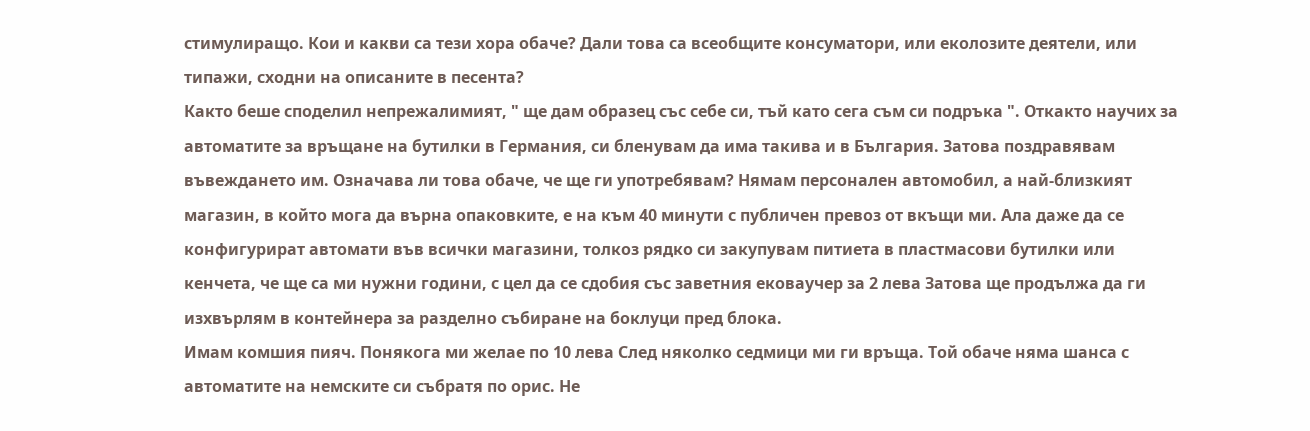стимулиращо. Кои и какви са тези хора обаче? Дали това са всеобщите консуматори, или еколозите деятели, или типажи, сходни на описаните в песента?
Както беше споделил непрежалимият, " ще дам образец със себе си, тъй като сега съм си подръка ". Откакто научих за автоматите за връщане на бутилки в Германия, си бленувам да има такива и в България. Затова поздравявам въвеждането им. Означава ли това обаче, че ще ги употребявам? Нямам персонален автомобил, а най-близкият магазин, в който мога да върна опаковките, е на към 40 минути с публичен превоз от вкъщи ми. Ала даже да се конфигурират автомати във всички магазини, толкоз рядко си закупувам питиета в пластмасови бутилки или кенчета, че ще са ми нужни години, с цел да се сдобия със заветния ековаучер за 2 лева Затова ще продължа да ги изхвърлям в контейнера за разделно събиране на боклуци пред блока.
Имам комшия пияч. Понякога ми желае по 10 лева След няколко седмици ми ги връща. Той обаче няма шанса с автоматите на немските си събратя по орис. Не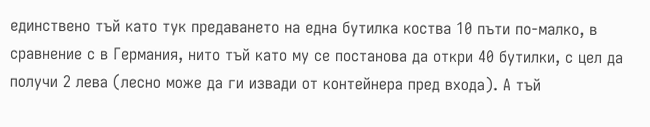единствено тъй като тук предаването на една бутилка коства 10 пъти по-малко, в сравнение с в Германия, нито тъй като му се постанова да откри 40 бутилки, с цел да получи 2 лева (лесно може да ги извади от контейнера пред входа). А тъй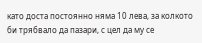като доста постоянно няма 10 лева, за колкото би трябвало да пазари, с цел да му се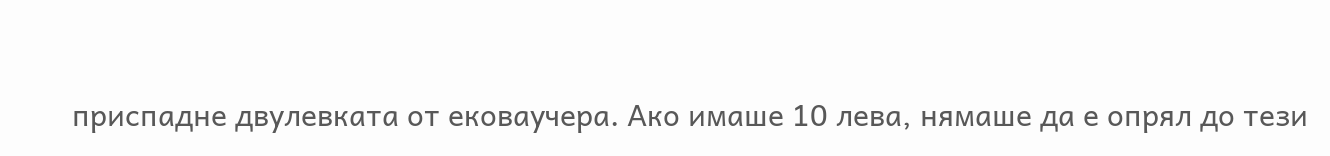приспадне двулевката от ековаучера. Ако имаше 10 лева, нямаше да е опрял до тези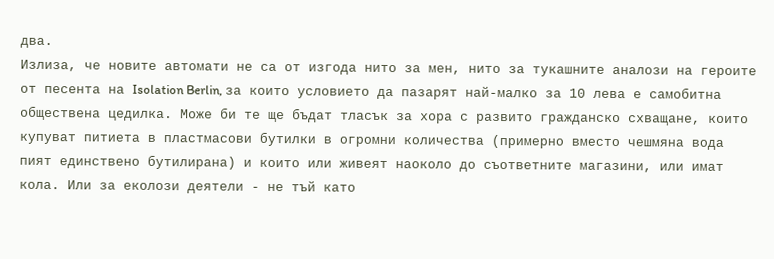два.
Излиза, че новите автомати не са от изгода нито за мен, нито за тукашните аналози на героите от песента на Isolation Berlin, за които условието да пазарят най-малко за 10 лева е самобитна обществена цедилка. Може би те ще бъдат тласък за хора с развито гражданско схващане, които купуват питиета в пластмасови бутилки в огромни количества (примерно вместо чешмяна вода пият единствено бутилирана) и които или живеят наоколо до съответните магазини, или имат кола. Или за еколози деятели - не тъй като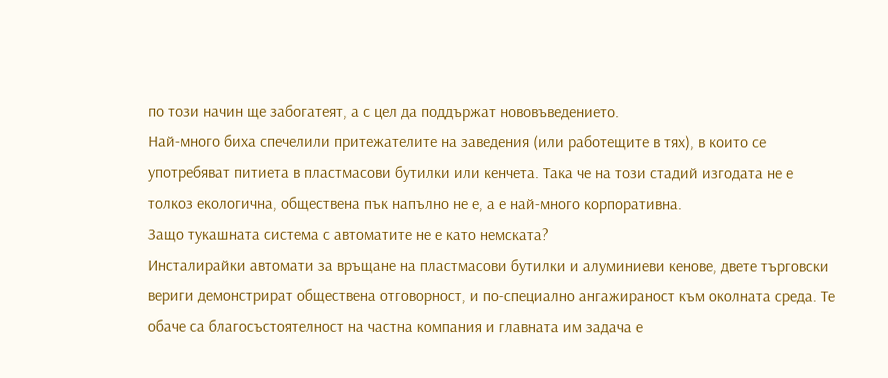по този начин ще забогатеят, а с цел да поддържат нововъведението.
Най-много биха спечелили притежателите на заведения (или работещите в тях), в които се употребяват питиета в пластмасови бутилки или кенчета. Така че на този стадий изгодата не е толкоз екологична, обществена пък напълно не е, а е най-много корпоративна.
Защо тукашната система с автоматите не е като немската?
Инсталирайки автомати за връщане на пластмасови бутилки и алуминиеви кенове, двете търговски вериги демонстрират обществена отговорност, и по-специално ангажираност към околната среда. Те обаче са благосъстоятелност на частна компания и главната им задача е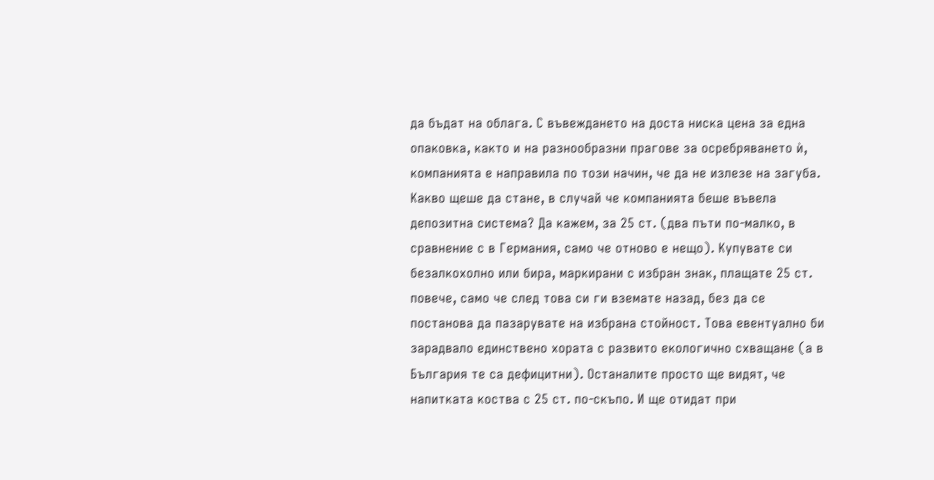да бъдат на облага. С въвеждането на доста ниска цена за една опаковка, както и на разнообразни прагове за осребряването ѝ, компанията е направила по този начин, че да не излезе на загуба.
Какво щеше да стане, в случай че компанията беше въвела депозитна система? Да кажем, за 25 ст. (два пъти по-малко, в сравнение с в Германия, само че отново е нещо). Купувате си безалкохолно или бира, маркирани с избран знак, плащате 25 ст. повече, само че след това си ги вземате назад, без да се постанова да пазарувате на избрана стойност. Това евентуално би зарадвало единствено хората с развито екологично схващане (а в България те са дефицитни). Останалите просто ще видят, че напитката коства с 25 ст. по-скъпо. И ще отидат при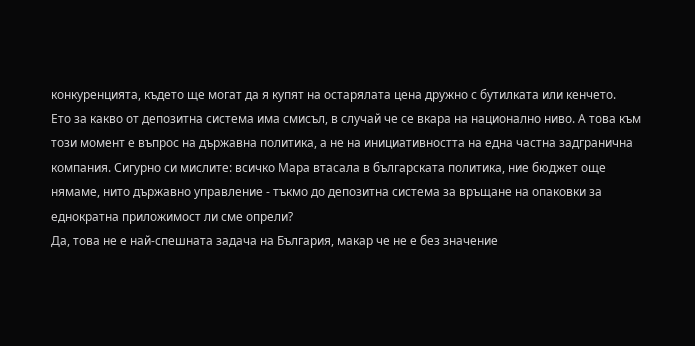конкуренцията, където ще могат да я купят на остарялата цена дружно с бутилката или кенчето.
Ето за какво от депозитна система има смисъл, в случай че се вкара на национално ниво. А това към този момент е въпрос на държавна политика, а не на инициативността на една частна задгранична компания. Сигурно си мислите: всичко Мара втасала в българската политика, ние бюджет още нямаме, нито държавно управление - тъкмо до депозитна система за връщане на опаковки за еднократна приложимост ли сме опрели?
Да, това не е най-спешната задача на България, макар че не е без значение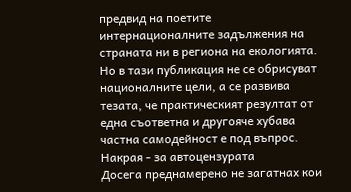предвид на поетите интернационалните задължения на страната ни в региона на екологията. Но в тази публикация не се обрисуват националните цели, а се развива тезата, че практическият резултат от една съответна и другояче хубава частна самодейност е под въпрос.
Накрая - за автоцензурата
Досега преднамерено не загатнах кои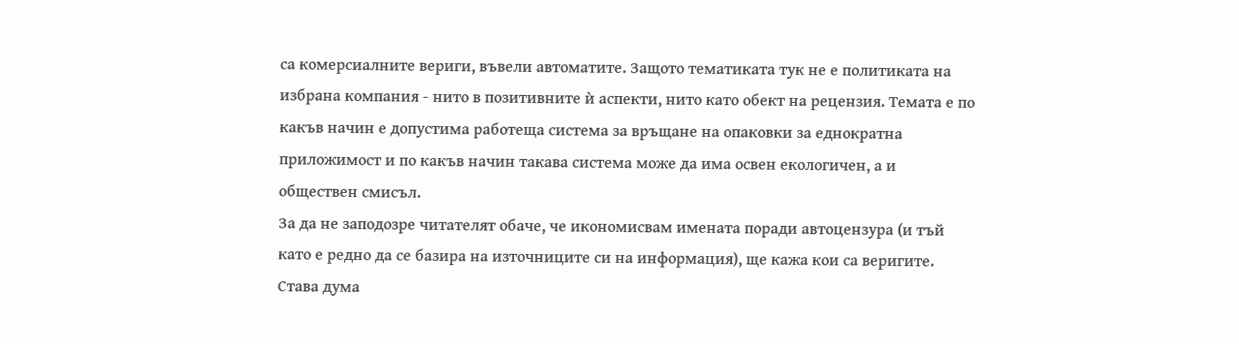са комерсиалните вериги, въвели автоматите. Защото тематиката тук не е политиката на избрана компания - нито в позитивните ѝ аспекти, нито като обект на рецензия. Темата е по какъв начин е допустима работеща система за връщане на опаковки за еднократна приложимост и по какъв начин такава система може да има освен екологичен, а и обществен смисъл.
За да не заподозре читателят обаче, че икономисвам имената поради автоцензура (и тъй като е редно да се базира на източниците си на информация), ще кажа кои са веригите. Става дума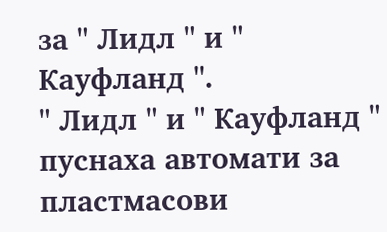за " Лидл " и " Кауфланд ".
" Лидл " и " Кауфланд " пуснаха автомати за пластмасови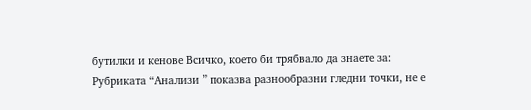бутилки и кенове Всичко, което би трябвало да знаете за:
Рубриката “Анализи ” показва разнообразни гледни точки, не е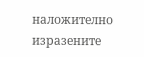наложително изразените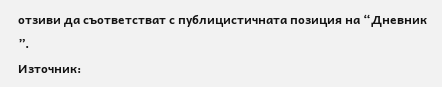отзиви да съответстват с публицистичната позиция на “Дневник ”.
Източник: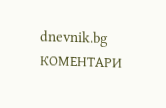dnevnik.bg
КОМЕНТАРИ